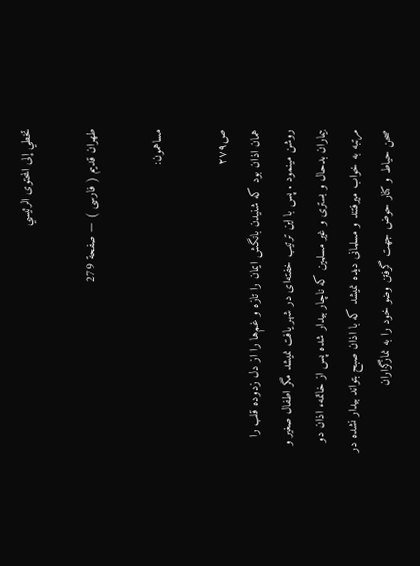تخطي إلى المحتوى الرئيسي

طهران قديم ( فارسى ) — صفحة 279

مساهمون:

ص٢٧٩
همان اذان بود كه شنيدن بانگش ايمان را تازه و غم‌ها را از دل زدوده قلب را روشن مينمود . پس با اين ترتيب خفته‌اى در شهر يافت نميشد مگر اطفال صغير و بيماران بدحال و بسترى و غير مسلمين كه ناچار بيدار شده پس از خاتمهء اذان دو مرتبه به خواب ميرفتند و مسلمانى ديده نميشد كه با اذان صبح بتواند بيدار نشده در صحن حياط و كنار حوض جهت گرفتن وضو خود را به نمازگزاران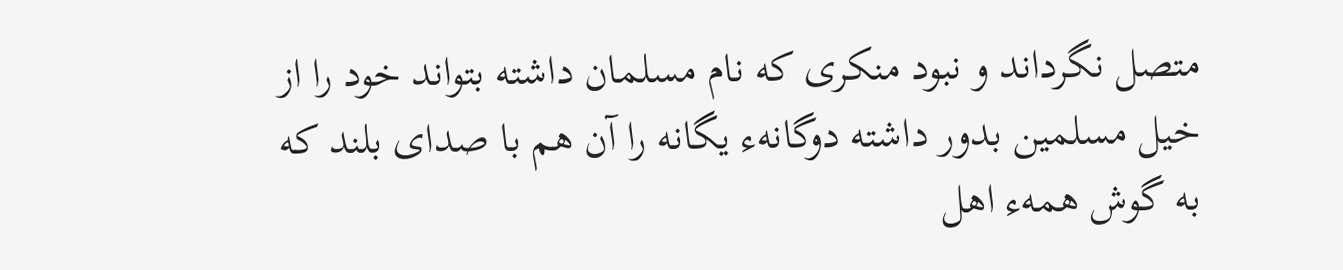متصل نگرداند و نبود منكرى كه نام مسلمان داشته بتواند خود را از خيل مسلمين بدور داشته دوگانهء يگانه را آن هم با صداى بلند كه به گوش همهء اهل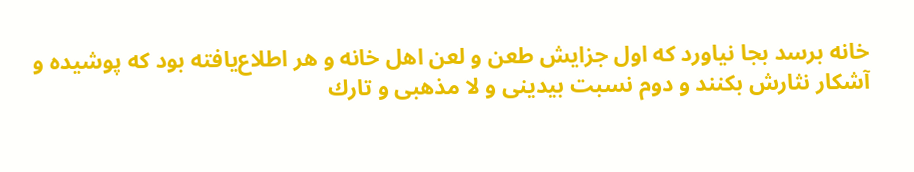خانه برسد بجا نياورد كه اول جزايش طعن و لعن اهل خانه و هر اطلاع‌يافته بود كه پوشيده و آشكار نثارش بكنند و دوم نسبت بيدينى و لا مذهبى و تارك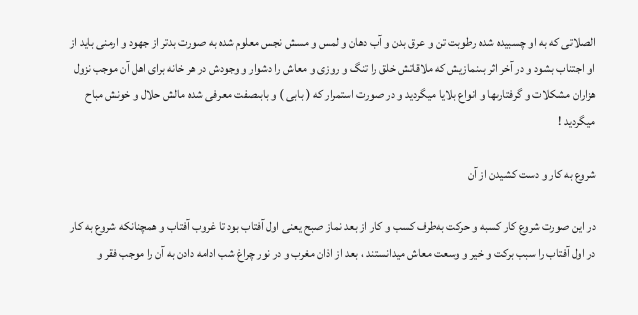الصلاتى كه به او چسبيده شده رطوبت تن و عرق بدن و آب دهان و لمس و مسش نجس معلوم شده به صورت بدتر از جهود و ارمنى بايد از او اجتناب بشود و در آخر اثر بىنمازيش كه ملاقاتش خلق را تنگ و روزى و معاش را دشوار و وجودش در هر خانه براى اهل آن موجب نزول هزاران مشكلات و گرفتارىها و انواع بلايا ميگرديد و در صورت استمرار كه ( بابى ) و بابىصفت معرفى شده مالش حلال و خونش مباح ميگرديد !

شروع به كار و دست كشيدن از آن

در اين صورت شروع كار كسبه و حركت به‌طرف كسب و كار از بعد نماز صبح يعنى اول آفتاب بود تا غروب آفتاب و همچنانكه شروع به كار در اول آفتاب را سبب بركت و خير و وسعت معاش ميدانستند ، بعد از اذان مغرب و در نور چراغ شب ادامه دادن به آن را موجب فقر و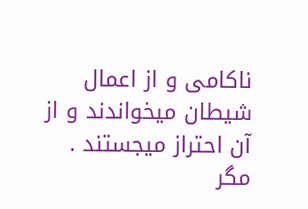ناكامى و از اعمال شيطان ميخواندند و از آن احتراز ميجستند . مگر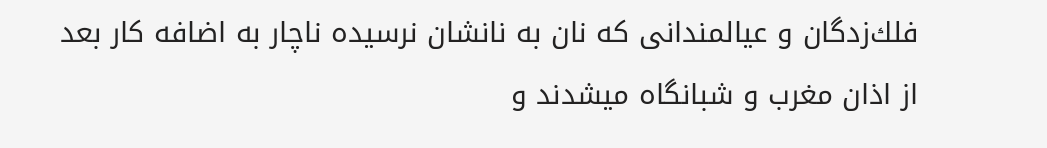فلك‌زدگان و عيالمندانى كه نان به نانشان نرسيده ناچار به اضافه كار بعد از اذان مغرب و شبانگاه ميشدند و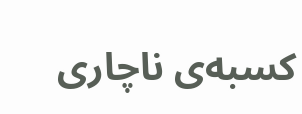كسبه‌ى ناچارى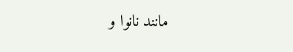مانند نانوا و